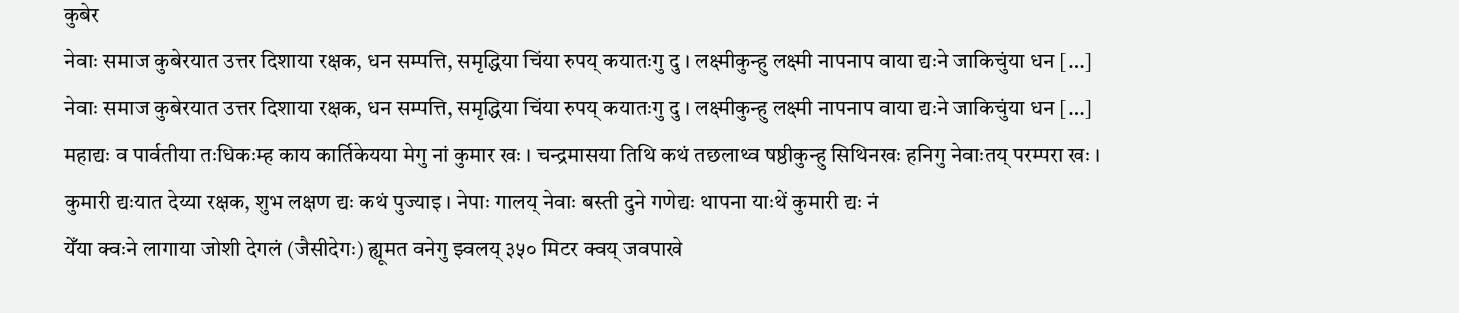कुबेर
नेवाः समाज कुबेरयात उत्तर दिशाया रक्षक, धन सम्पत्ति, समृद्धिया चिंया रुपय् कयातःगु दु । लक्ष्मीकुन्हु लक्ष्मी नापनाप वाया द्यःने जाकिचुंया धन […]
नेवाः समाज कुबेरयात उत्तर दिशाया रक्षक, धन सम्पत्ति, समृद्धिया चिंया रुपय् कयातःगु दु । लक्ष्मीकुन्हु लक्ष्मी नापनाप वाया द्यःने जाकिचुंया धन […]
महाद्यः व पार्वतीया तःधिकःम्ह काय कार्तिकेयया मेगु नां कुमार खः । चन्द्रमासया तिथि कथं तछलाथ्व षष्ठीकुन्हु सिथिनखः हनिगु नेवाःतय् परम्परा खः ।
कुमारी द्यःयात देय्या रक्षक, शुभ लक्षण द्यः कथं पुज्याइ । नेपाः गालय् नेवाः बस्ती दुने गणेद्यः थापना याःथें कुमारी द्यः नं
येँया क्वःने लागाया जोशी देगलं (जैसीदेगः) ह्यूमत वनेगु झ्वलय् ३५० मिटर क्वय् जवपाखे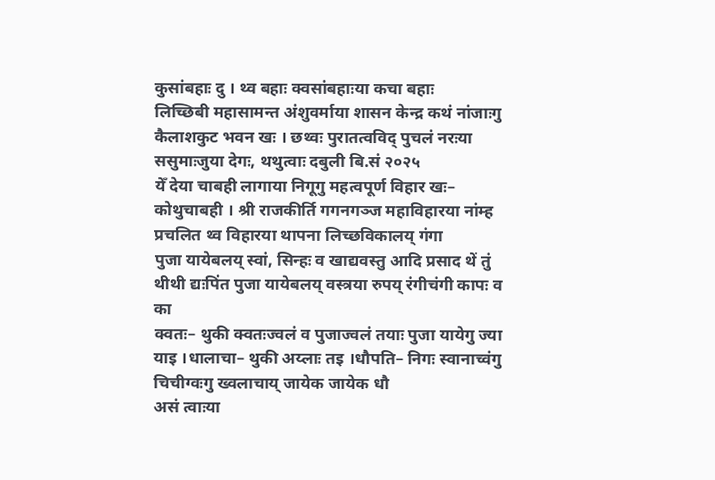कुसांबहाः दु । थ्व बहाः क्वसांबहाःया कचा बहाः
लिच्छिबी महासामन्त अंशुवर्माया शासन केन्द्र कथं नांजाःगु कैलाशकुट भवन खः । छथ्वः पुरातत्वविद् पुचलं नरःया ससुमाःजुया देगः, थथुत्वाः दबुली बि.सं २०२५
येँ देया चाबही लागाया निगूगु महत्वपूर्ण विहार खः– कोथुचाबही । श्री राजकीर्ति गगनगञ्ज महाविहारया नांम्ह प्रचलित थ्व विहारया थापना लिच्छविकालय् गंगा
पुजा यायेबलय् स्वां, सिन्हः व खाद्यवस्तु आदि प्रसाद थें तुं थीथी द्यःपिंत पुजा यायेबलय् वस्त्रया रुपय् रंगीचंगी कापः व का
क्वतः– थुकी क्वतःज्वलं व पुजाज्वलं तयाः पुजा यायेगु ज्या याइ ।धालाचा– थुकी अय्लाः तइ ।धौपति– निगः स्वानाच्वंगु चिचीग्वःगु ख्वलाचाय् जायेक जायेक धौ
असं त्वाःया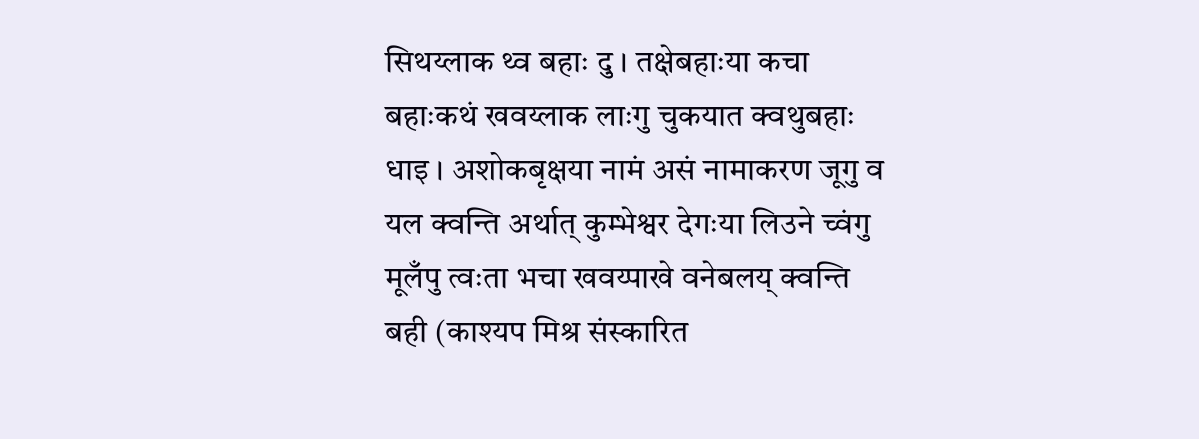सिथय्लाक थ्व बहाः दु । तक्षेबहाःया कचा बहाःकथं खवय्लाक लाःगु चुकयात क्वथुबहाः धाइ । अशोकबृक्षया नामं असं नामाकरण जूगु व
यल क्वन्ति अर्थात् कुम्भेश्वर देगःया लिउने च्वंगु मूलँपु त्वःता भचा खवय्पाखे वनेबलय् क्वन्ति बही (काश्यप मिश्र संस्कारित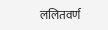ललितवर्ण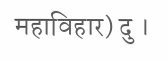महाविहार) दु ।